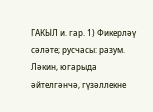ГАКЫЛ и. гар. 1) Фикерләү сәләте; русчасы: разум. Ләкин, югарыда әйтелгәнчә, гүзәллекне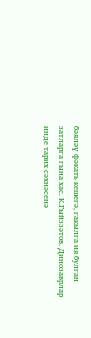бәяләү фәкать кешегә, гакылга ия булган затларга гына хас. К.Гыйззәтов. Динозаврлар инде тарих сәхнәсенә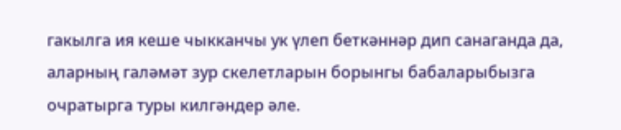гакылга ия кеше чыкканчы ук үлеп беткәннәр дип санаганда да, аларның галәмәт зур скелетларын борынгы бабаларыбызга очратырга туры килгәндер әле.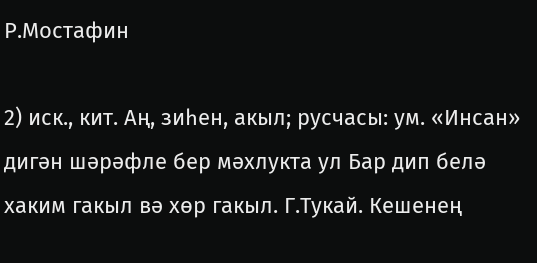Р.Мостафин

2) иск., кит. Аң, зиһен, акыл; русчасы: ум. «Инсан» дигән шәрәфле бер мәхлукта ул Бар дип белә хаким гакыл вә хөр гакыл. Г.Тукай. Кешенең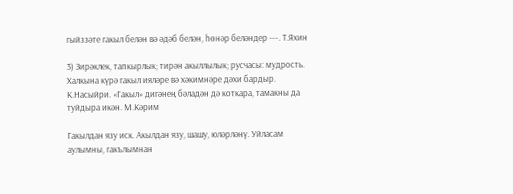гыйззәте гакыл белән вә әдәб белән, һөнәр беләндер ---. Т.Яхин

3) Зирәклек, тапкырлык; тирән акыллылык; русчасы: мудрость. Халкына күрә гакыл ияләре вә хәкимнәре дәхи бардыр. К.Насыйри. «Гакыл» дигәнең бәладән дә коткара, тамакны да туйдыра икән. М.Кәрим

Гакылдан язу иск. Акылдан язу, шашу, юләрләнү. Уйласам аулымны, гакълымнан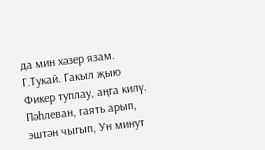да мин хәзер язам. Г.Тукай. Гакыл җыю Фикер туплау, аңга килү. Пәһлеван, гаять арып, эштән чыгып, Ун минут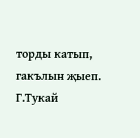торды катып, гакълын җыеп. Г.Тукай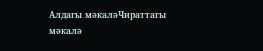Алдагы мәкаләЧираттагы мәкалә